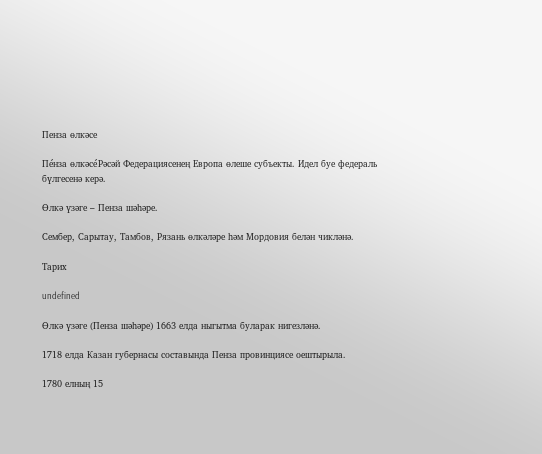Пенза өлкәсе

Пе́нза өлкәсе́Рәсәй Федерациясенең Европа өлеше субъекты. Идел буе федераль бүлгесенә керә.

Өлкә үзәге – Пенза шәһәре.

Сембер, Сарытау, Тамбов, Рязань өлкәләре һәм Мордовия белән чикләнә.

Тарих

undefined

Өлкә үзәге (Пенза шәһәре) 1663 елда ныгытма буларак нигезләнә.

1718 елда Казан губернасы составында Пенза провинциясе оештырыла.

1780 елның 15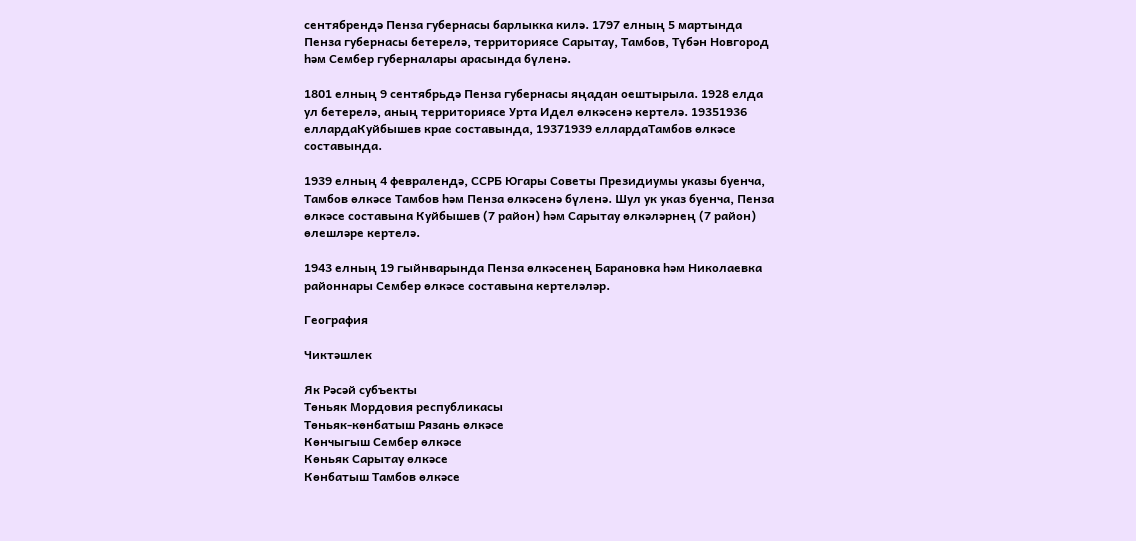сентябрендә Пенза губернасы барлыкка килә. 1797 елның 5 мартында Пенза губернасы бетерелә, территориясе Сарытау, Тамбов, Түбән Новгород һәм Сембер губерналары арасында бүленә.

1801 елның 9 сентябрьдә Пенза губернасы яңадан оештырыла. 1928 елда ул бетерелә, аның территориясе Урта Идел өлкәсенә кертелә. 19351936 еллардаКуйбышев крае составында, 19371939 еллардаТамбов өлкәсе составында.

1939 елның 4 февралендә, ССРБ Югары Советы Президиумы указы буенча, Тамбов өлкәсе Тамбов һәм Пенза өлкәсенә бүленә. Шул ук указ буенча, Пенза өлкәсе составына Куйбышев (7 район) һәм Сарытау өлкәләрнең (7 район) өлешләре кертелә.

1943 елның 19 гыйнварында Пенза өлкәсенең Барановка һәм Николаевка районнары Сембер өлкәсе составына кертеләләр.

География

Чиктәшлек

Як Рәсәй субъекты
Төньяк Мордовия республикасы
Төньяк-көнбатыш Рязань өлкәсе
Көнчыгыш Сембер өлкәсе
Көньяк Сарытау өлкәсе
Көнбатыш Тамбов өлкәсе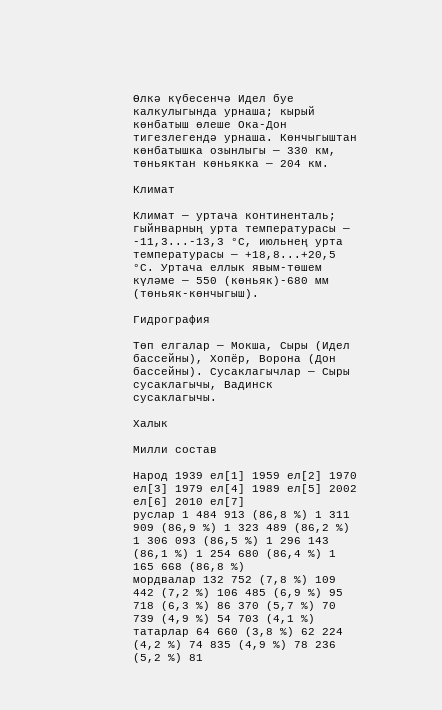Өлкә күбесенчә Идел буе калкулыгында урнаша; кырый көнбатыш өлеше Ока-Дон тигезлегендә урнаша. Көнчыгыштан көнбатышка озынлыгы — 330 км, төньяктан көньякка — 204 км.

Климат

Климат — уртача континенталь; гыйнварның урта температурасы — -11,3...-13,3 °С, июльнең урта температурасы — +18,8...+20,5 °С. Уртача еллык явым-төшем күләме — 550 (көньяк)-680 мм (төньяк-көнчыгыш).

Гидрография

Төп елгалар — Мокша, Сыры (Идел бассейны), Хопёр, Ворона (Дон бассейны). Сусаклагычлар — Сыры сусаклагычы, Вадинск сусаклагычы.

Халык

Милли состав

Народ 1939 ел[1] 1959 ел[2] 1970 ел[3] 1979 ел[4] 1989 ел[5] 2002 ел[6] 2010 ел[7]
руслар 1 484 913 (86,8 %) 1 311 909 (86,9 %) 1 323 489 (86,2 %) 1 306 093 (86,5 %) 1 296 143 (86,1 %) 1 254 680 (86,4 %) 1 165 668 (86,8 %)
мордвалар 132 752 (7,8 %) 109 442 (7,2 %) 106 485 (6,9 %) 95 718 (6,3 %) 86 370 (5,7 %) 70 739 (4,9 %) 54 703 (4,1 %)
татарлар 64 660 (3,8 %) 62 224 (4,2 %) 74 835 (4,9 %) 78 236 (5,2 %) 81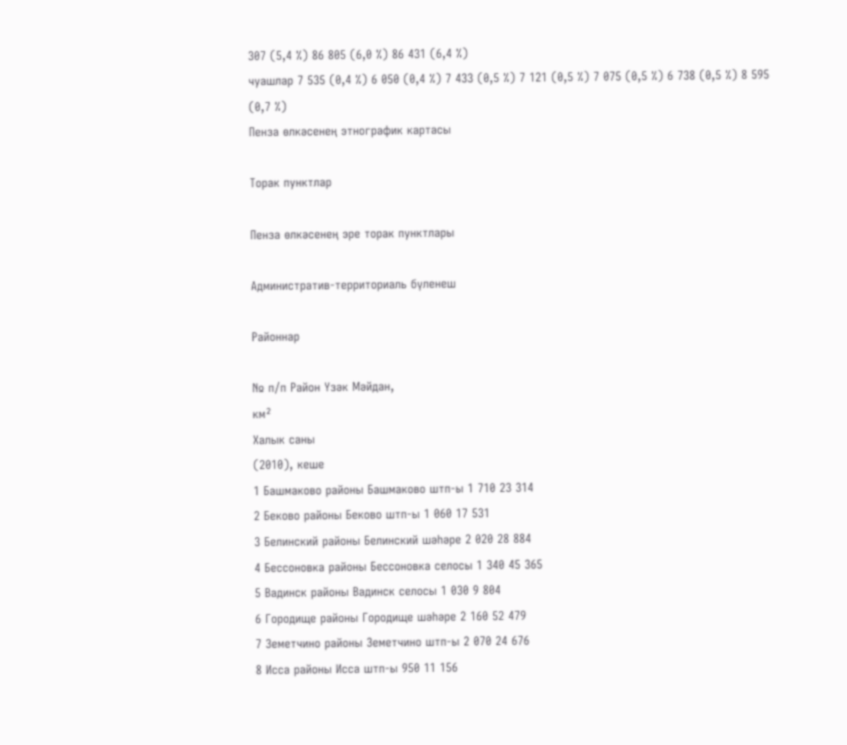307 (5,4 %) 86 805 (6,0 %) 86 431 (6,4 %)
чуашлар 7 535 (0,4 %) 6 050 (0,4 %) 7 433 (0,5 %) 7 121 (0,5 %) 7 075 (0,5 %) 6 738 (0,5 %) 8 595 (0,7 %)
Пенза өлкәсенең этнографик картасы

Торак пунктлар

Пенза өлкәсенең эре торак пунктлары

Административ-территориаль бүленеш

Районнар

№ п/п Район Үзәк Мәйдан,
км²
Халык саны
(2010), кеше
1 Башмаково районы Башмаково штп-ы 1 710 23 314
2 Беково районы Беково штп-ы 1 060 17 531
3 Белинский районы Белинский шәһәре 2 020 28 884
4 Бессоновка районы Бессоновка селосы 1 340 45 365
5 Вадинск районы Вадинск селосы 1 030 9 804
6 Городище районы Городище шәһәре 2 160 52 479
7 Земетчино районы Земетчино штп-ы 2 070 24 676
8 Исса районы Исса штп-ы 950 11 156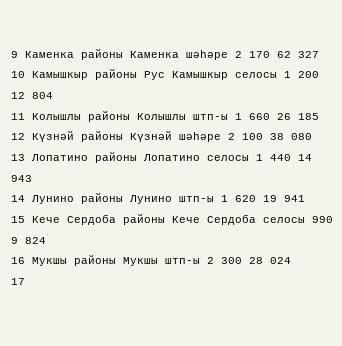9 Каменка районы Каменка шәһәре 2 170 62 327
10 Камышкыр районы Рус Камышкыр селосы 1 200 12 804
11 Колышлы районы Колышлы штп-ы 1 660 26 185
12 Күзнәй районы Күзнәй шәһәре 2 100 38 080
13 Лопатино районы Лопатино селосы 1 440 14 943
14 Лунино районы Лунино штп-ы 1 620 19 941
15 Кече Сердоба районы Кече Сердоба селосы 990 9 824
16 Мукшы районы Мукшы штп-ы 2 300 28 024
17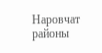Наровчат районы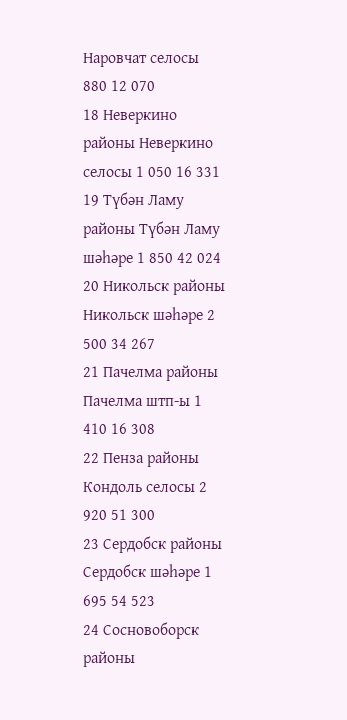Наровчат селосы 880 12 070
18 Неверкино районы Неверкино селосы 1 050 16 331
19 Түбән Ламу районы Түбән Ламу шәһәре 1 850 42 024
20 Никольск районы Никольск шәһәре 2 500 34 267
21 Пачелма районы Пачелма штп-ы 1 410 16 308
22 Пенза районы Кондоль селосы 2 920 51 300
23 Сердобск районы Сердобск шәһәре 1 695 54 523
24 Сосновоборск районы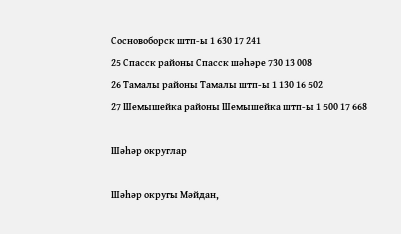Сосновоборск штп-ы 1 630 17 241
25 Спасск районы Спасск шәһәре 730 13 008
26 Тамалы районы Тамалы штп-ы 1 130 16 502
27 Шемышейка районы Шемышейка штп-ы 1 500 17 668

Шәһәр округлар

Шәһәр округы Мәйдан,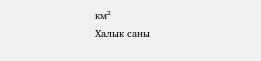км²
Халык саны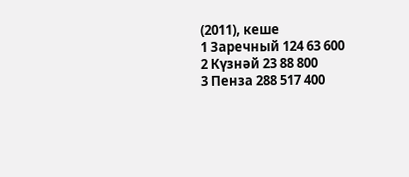(2011), кеше
1 Заречный 124 63 600
2 Күзнәй 23 88 800
3 Пенза 288 517 400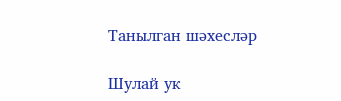Танылган шәхесләр

Шулай ук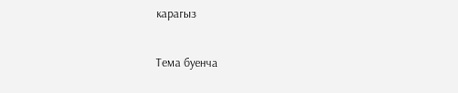карагыз

Тема буенча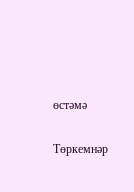өстәмә

Төркемнәр